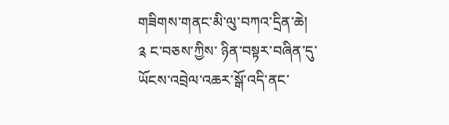གཟིགས་གནང་མི་ལུ་བཀའ་དྲིན་ཆེ།
༉ ང་བཅས་ཀྱིས་ ཉིན་བསྟར་བཞིན་དུ་
ཡོངས་འབྲེལ་འཆར་སྒོ་འདི་ནང་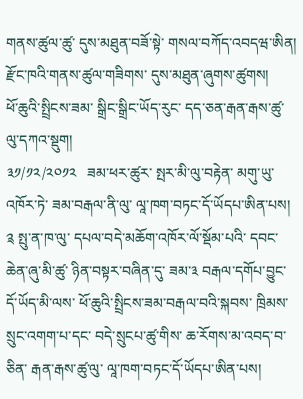གནས་ཚུལ་ཚུ་ དུས་མཐུན་བཟོ་སྟེ་ གསལ་བཀོད་འབདཝ་ཨིན།
རྫོང་ཁའི་གནས་ཚུལ་གཟིགས་ དུས་མཐུན་ཞུགས་ཚུགས།
ཕོ་ཆུའི་སྤྲིངས་ཟམ་ སྒྲིང་སྒྲིང་ཡོད་རུང་ དད་ཅན་རྒན་རྒས་ཚུ་ལུ་དཀའ་སྡུག།
༣༡/༡༢/༢༠༡༢   ཟམ་ཕར་ཚུར་ སྤར་མི་ལུ་བརྟེན་ མགུ་ཡུ་འཁོར་ཏེ་ ཟམ་བརྒལ་ནི་ལུ་ ལཱ་ཁག་བཏང་དོ་ཡོདཔ་ཨིན་པས།
༉ སྤུ་ན་ཁ་ལུ་ དཔལ་བདེ་མཆོག་འཁོར་ལོ་སྡོམ་པའི་ དབང་ཆེན་ཞུ་མི་ཚུ་ ཉིན་བསྟར་བཞིན་དུ་ ཟམ་༣ བརྒལ་དགོཔ་བྱུང་དོ་ཡོད་མི་ལས་ ཕོ་ཆུའི་སྤྲིངས་ཟམ་བརྒལ་བའི་སྐབས་ ཁྲིམས་སྲུང་འགག་པ་དང་ བདེ་སྲུངཔ་ཚུ་གིས་ ཆ་རོགས་མ་འབད་བ་ཅིན་ རྒན་རྒས་ཚུ་ལུ་ ལཱ་ཁག་བཏང་དོ་ཡོདཔ་ཨིན་པས།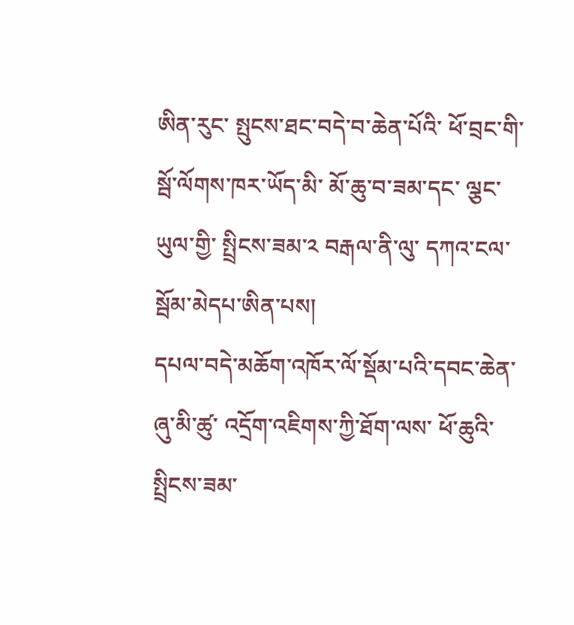ཨིན་རུང་ སྤུངས་ཐང་བདེ་བ་ཆེན་པོའི་ ཕོ་བྲང་གི་ སྦོ་ལོགས་ཁར་ཡོད་མི་ མོ་ཆུ་བ་ཟམ་དང་ ལྕང་ཡུལ་གྱི་ སྤྲིངས་ཟམ་༢ བརྒལ་ནི་ལུ་ དཀའ་ངལ་སྦོམ་མེདཔ་ཨིན་པས།
དཔལ་བདེ་མཆོག་འཁོར་ལོ་སྡོམ་པའི་དབང་ཆེན་ཞུ་མི་ཚུ་ འདྲོག་འཇིགས་ཀྱི་ཐོག་ལས་ ཕོ་ཆུའི་སྤྲིངས་ཟམ་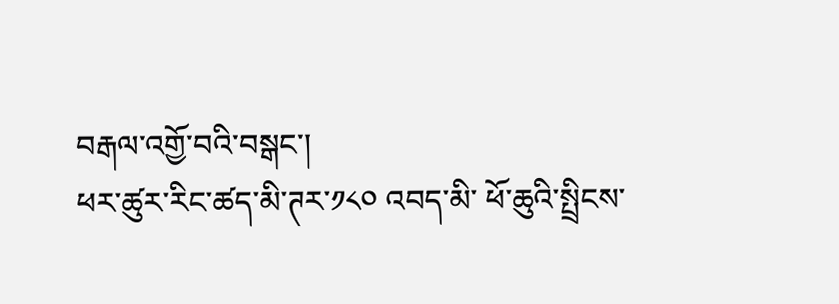བརྒལ་འགྱོ་བའི་བསྒང་།
ཕར་ཚུར་རིང་ཚད་མི་ཊར་༡༨༠ འབད་མི་ ཕོ་ཆུའི་སྤྲིངས་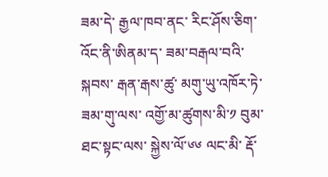ཟམ་དེ་ རྒྱལ་ཁབ་ནང་ རིང་ཤོས་ཅིག་འོང་ནི་ཨིནམ་ད་ ཟམ་བརྒལ་བའི་སྐབས་ རྒན་རྒས་ཚུ་ མགུ་ཡུ་འཁོར་ཏེ་ ཟམ་གུ་ལས་ འགྱོ་མ་ཚུགས་མི་༡ བུམ་ཐང་སྟང་ལས་ སྐྱེས་ལོ་༦༦ ལང་མི་ རྡོ་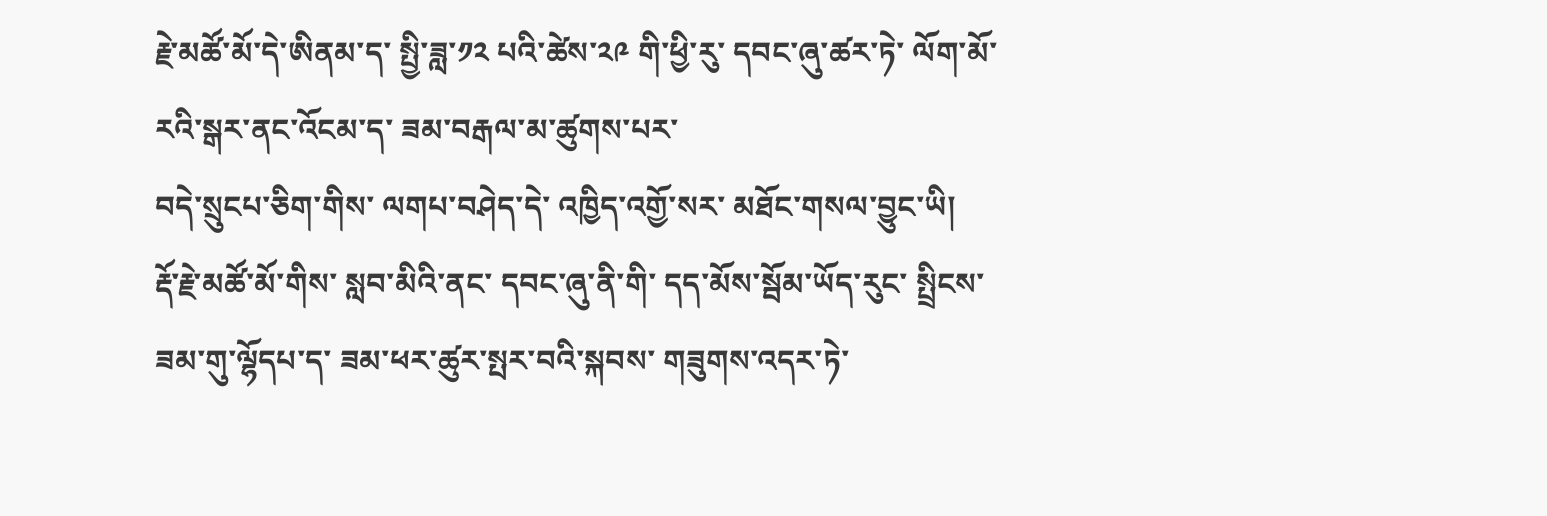རྗེ་མཚོ་མོ་དེ་ཨིནམ་ད་ སྤྱི་ཟླ་༡༢ པའི་ཚེས་༢༩ གི་ཕྱི་རུ་ དབང་ཞུ་ཚར་ཏེ་ ལོག་མོ་རའི་སྒར་ནང་འོངམ་ད་ ཟམ་བརྒལ་མ་ཚུགས་པར་
བདེ་སྲུངཔ་ཅིག་གིས་ ལགཔ་བཤེད་དེ་ འཁྱིད་འགྱོ་སར་ མཐོང་གསལ་བྱུང་ཡི།
རྡོ་རྗེ་མཚོ་མོ་གིས་ སླབ་མིའི་ནང་ དབང་ཞུ་ནི་གི་ དད་མོས་སྦོམ་ཡོད་རུང་ སྤྲིངས་ཟམ་གུ་ལྷོདཔ་ད་ ཟམ་ཕར་ཚུར་སྤར་བའི་སྐབས་ གཟུགས་འདར་ཏེ་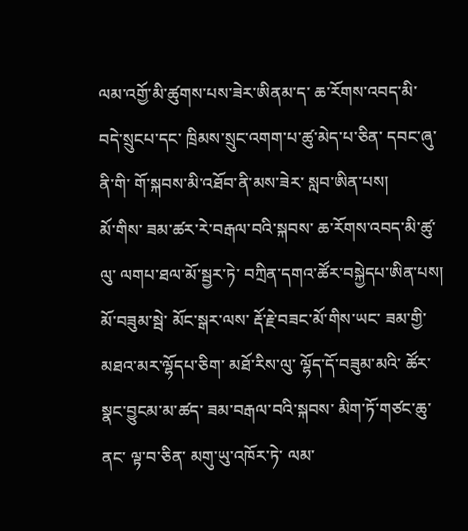ལམ་འགྱོ་མི་ཚུགས་པས་ཟེར་ཨིནམ་ད་ ཆ་རོགས་འབད་མི་ བདེ་སྲུངཔ་དང་ ཁྲིམས་སྲུང་འགག་པ་ཚུ་མེད་པ་ཅིན་ དབང་ཞུ་ནི་གི་ གོ་སྐབས་མི་འཐོབ་ནི་མས་ཟེར་ སླབ་ཨིན་པས།
མོ་གིས་ ཟམ་ཚར་རེ་བརྒལ་བའི་སྐབས་ ཆ་རོགས་འབད་མི་ཚུ་ལུ་ ལགཔ་ཐལ་མོ་སྦྱར་ཏེ་ བཀྲིན་དགའ་ཚོར་བསྐྱེདཔ་ཨིན་པས།
མོ་བཟུམ་སྦེ་ མོང་སྒར་ལས་ རྡོ་རྗེ་བཟང་མོ་གིས་ཡང་ ཟམ་གྱི་མཐའ་མར་ལྷོདཔ་ཅིག་ མཐོ་རིས་ལུ་ ལྷོད་དོ་བཟུམ་མའི་ ཚོར་སྣང་བྱུངམ་མ་ཚད་ ཟམ་བརྒལ་བའི་སྐབས་ མིག་ཏོ་གཙང་ཆུ་ནང་ ལྟ་བ་ཅིན་ མགུ་ཡུ་འཁོར་ཏེ་ ལམ་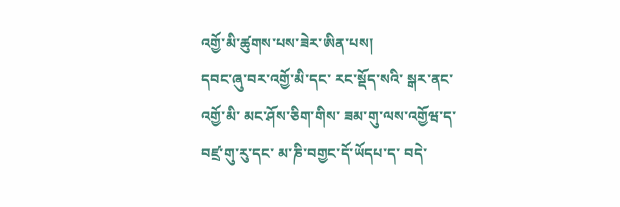འགྱོ་མི་ཚུགས་པས་ཟེར་ཨིན་པས།
དབང་ཞུ་བར་འགྱོ་མི་དང་ རང་སྡོད་སའི་ སྒར་ནང་འགྱོ་མི་ མང་ཤོས་ཅིག་གིས་ ཟམ་གུ་ལས་འགྱོཝ་ད་ བཛྲ་གུ་རུ་དང་ མ་ཎི་བགྱང་དོ་ཡོདཔ་ད་ བདེ་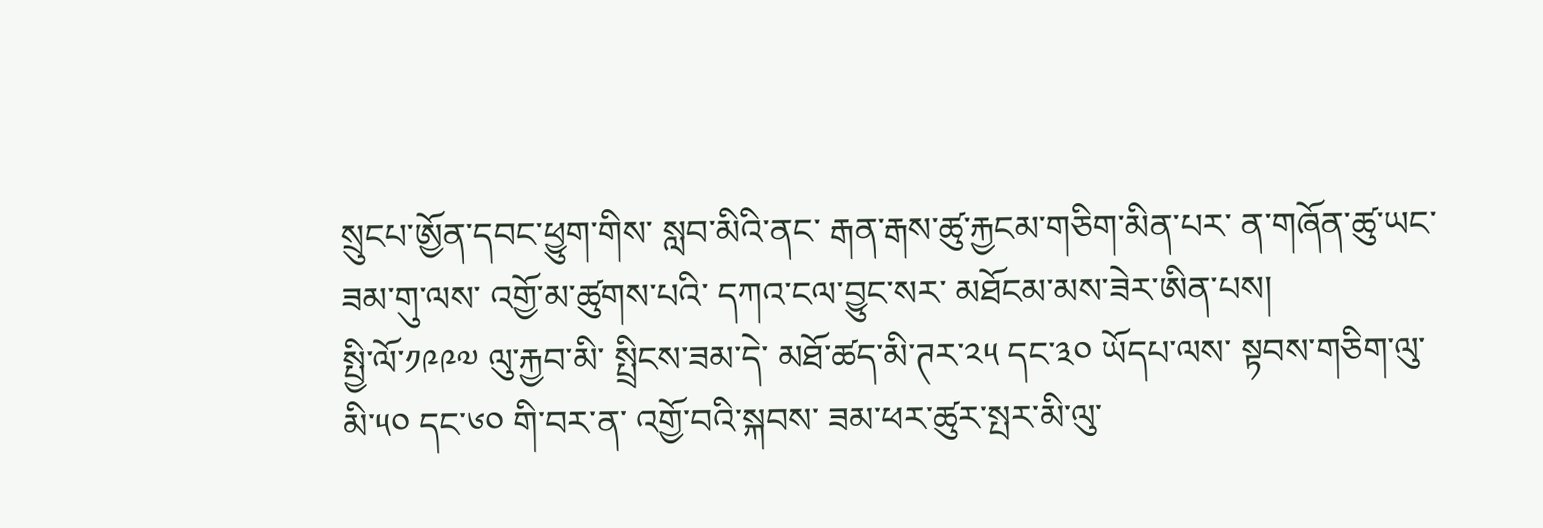སྲུངཔ་ཨྱོན་དབང་ཕྱུག་གིས་ སླབ་མིའི་ནང་ རྒན་རྒས་ཚུ་རྐྱངམ་གཅིག་མིན་པར་ ན་གཞོན་ཚུ་ཡང་ ཟམ་གུ་ལས་ འགྱོ་མ་ཚུགས་པའི་ དཀའ་ངལ་བྱུང་སར་ མཐོངམ་མས་ཟེར་ཨིན་པས།
སྤྱི་ལོ་༡༩༩༧ ལུ་རྐྱབ་མི་ སྤྲིངས་ཟམ་དེ་ མཐོ་ཚད་མི་ཊར་༢༥ དང་༣༠ ཡོདཔ་ལས་ སྟབས་གཅིག་ལུ་ མི་༥༠ དང་༦༠ གི་བར་ན་ འགྱོ་བའི་སྐབས་ ཟམ་ཕར་ཚུར་སྤར་མི་ལུ་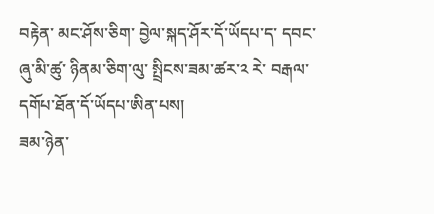བརྟེན་ མང་ཤོས་ཅིག་ བྱེལ་སྐད་ཤོར་དོ་ཡོདཔ་ད་ དབང་ཞུ་མི་ཚུ་ ཉིནམ་ཅིག་ལུ་ སྤྲིངས་ཟམ་ཚར་༢ རེ་ བརྒལ་དགོཔ་ཐོན་དོ་ཡོདཔ་ཨིན་པས།
ཟམ་ཉེན་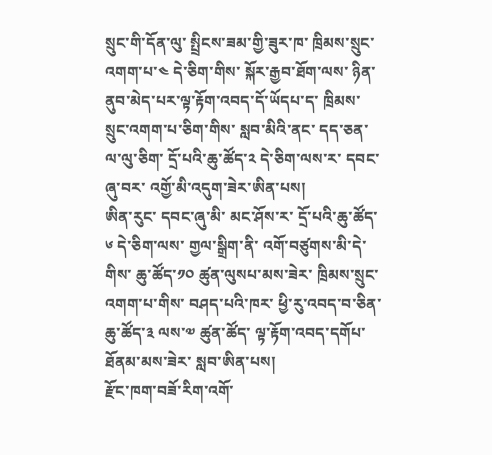སྲུང་གི་དོན་ལུ་ སྤྲིངས་ཟམ་གྱི་ཟུར་ཁ་ ཁྲིམས་སྲུང་འགག་པ་༤ དེ་ཅིག་གིས་ སྐོར་རྒྱབ་ཐོག་ལས་ ཉིན་ནུབ་མེད་པར་ལྟ་རྟོག་འབད་དོ་ཡོདཔ་ད་ ཁྲིམས་སྲུང་འགག་པ་ཅིག་གིས་ སླབ་མིའི་ནང་ དད་ཅན་ལ་ལུ་ཅིག་ དྲོ་པའི་ཆུ་ཚོད་༢ དེ་ཅིག་ལས་ར་ དབང་ཞུ་བར་ འགྱོ་མི་འདུག་ཟེར་ཨིན་པས།
ཨིན་རུང་ དབང་ཞུ་མི་ མང་ཤོས་ར་ དྲོ་པའི་ཆུ་ཚོད་༦ དེ་ཅིག་ལས་ གྱལ་སྒྲིག་ནི་ འགོ་བཙུགས་མི་དེ་གིས་ ཆུ་ཚོད་༡༠ ཚུན་ལུསཔ་མས་ཟེར་ ཁྲིམས་སྲུང་འགག་པ་གིས་ བཤད་པའི་ཁར་ ཕྱི་རུ་འབད་བ་ཅིན་ ཆུ་ཚོད་༣ ལས་༧ ཚུན་ཚོད་ ལྟ་རྟོག་འབད་དགོཔ་ཐོནམ་མས་ཟེར་ སླབ་ཨིན་པས།
རྫོང་ཁག་བཟོ་རིག་འགོ་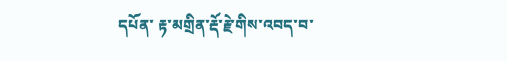དཔོན་ རྟ་མགྲིན་རྡོ་རྗེ་གིས་འབད་བ་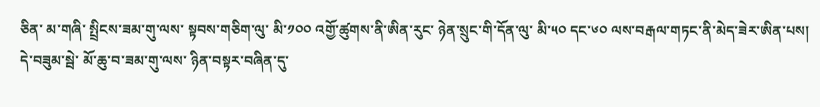ཅིན་ མ་གཞི་ སྤྲིངས་ཟམ་གུ་ལས་ སྟབས་གཅིག་ལུ་ མི་༡༠༠ འགྱོ་ཚུགས་ནི་ཨིན་རུང་ ཉེན་སྲུང་གི་དོན་ལུ་ མི་༥༠ དང་༦༠ ལས་བརྒལ་གཏང་ནི་མེད་ཟེར་ཨིན་པས།
དེ་བཟུམ་སྦེ་ མོ་ཆུ་བ་ཟམ་གུ་ལས་ ཉིན་བསྟར་བཞིན་དུ་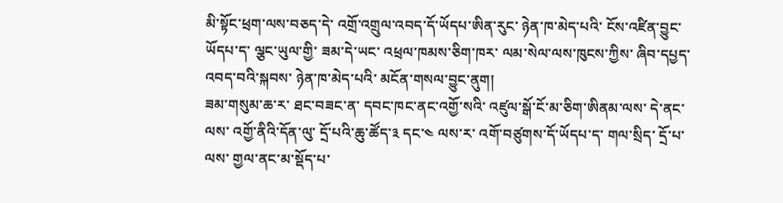མི་སྟོང་ཕྲག་ལས་བཅད་དེ་ འགྲོ་འགྲུལ་འབད་དོ་ཡོདཔ་ཨིན་རུང་ ཉེན་ཁ་མེད་པའི་ ངོས་འཛིན་བྱུང་ཡོདཔ་ད་ ལྕང་ཡུལ་གྱི་ ཟམ་དེ་ཡང་ འཕྲལ་ཁམས་ཅིག་ཁར་ ལམ་སེལ་ལས་ཁུངས་ཀྱིས་ ཞིབ་དཔྱད་འབད་བའི་སྐབས་ ཉེན་ཁ་མེད་པའི་ མངོན་གསལ་བྱུང་ནུག།
ཟམ་གསུམ་ཆ་ར་ ཐང་བཟང་ན་ དབང་ཁང་ནང་འགྱོ་སའི་ འཛུལ་སྒོ་ངོ་མ་ཅིག་ཨིནམ་ལས་ དེ་ནང་ལས་ འགྱོ་ནིའི་དོན་ལུ་ དྲོ་པའི་ཆུ་ཚོད་༣ དང་༤ ལས་ར་ འགོ་བཙུགས་དོ་ཡོདཔ་ད་ གལ་སྲིད་ དྲོ་པ་ལས་ གྱལ་ནང་མ་སྡོད་པ་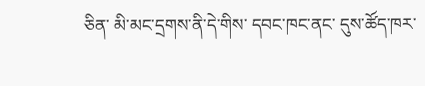ཅིན་ མི་མང་དྲགས་ནི་དེ་གིས་ དབང་ཁང་ནང་ དུས་ཚོད་ཁར་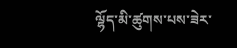ལྷོད་མི་ཚུགས་པས་ཟེར་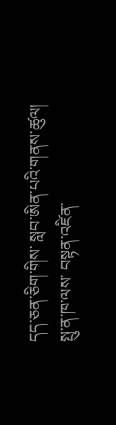དད་ཅན་ཅིག་གིས་ སླབ་ཨིན་པའི་གནས་ཚུལ།
སྤུ་ན་ཁ་ལས་ བསྟན་འཛིན་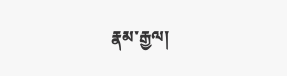རྣམ་རྒྱལ།